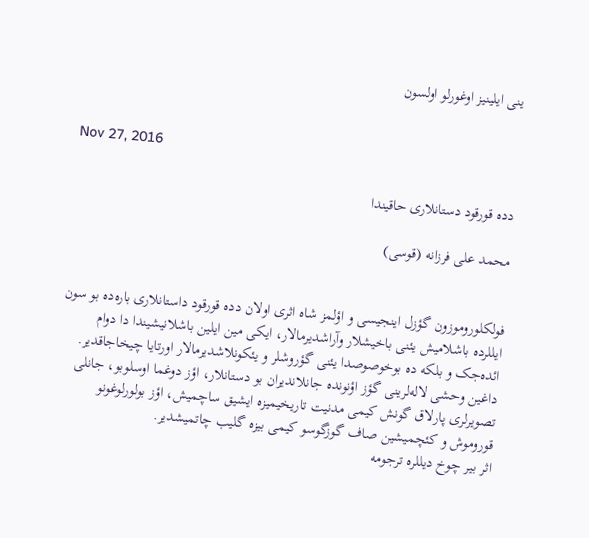ینی ایلینیز اوغورلو اولسون


Nov 27, 2016

دده‌ قورقود دستانلارى حاقيندا

محمد على فرزانه (قوسى)


فولکلوروموزون‌ گؤزل‌ اينجيسى و اؤلمز شاه‌ اثرى اولان‌ دده قورقود داستانلارى باره‌ده‌ بو سون‌ ايللرده‌ باشلاميش‌ يئنى باخيشلار وآراشديرمالار، ايکى مين‌ ايلين‌ باشلانيشيندا دا دوام‌ ائده‌جک‌ و بلکه‌ ده‌ بوخوصوصدا يئنى گؤروشلر و يئکونلاشديرمالار اورتايا چيخاجاقدير. داغين ‌وحشى لاله‌لرينى گؤز اؤنونده‌ جانلانديران‌ بو دستانلار، اؤز دوغما اوسلوبو، جانلى تصويرلرى پارلاق‌ گونش‌ کيمى مدنيت‌ تاريخيميزه‌ ايشيق ساچميش‌، اؤز بولورلوغونو قوروموش‌ و کئچميشين‌ صاف‌ گوزگوسو کيمى بيزه‌ گليب‌ چاتميشدير.
اثر بير چوخ‌ ديللره‌ ترجومه‌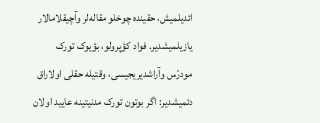ائديلميش‌، حقينده‌ چوخلو مقاله‌لر وآچيقلامالار يازيلميشدير. فواد کؤپرولو، بؤيوک‌ تورک‌ مودرّس‌ وآراشديريجيسى، وقتيله‌ حقلى اولاراق‌ دئميشدير: اگر بوتون‌ تورک‌ مدنيتينه ‌عاييد اولان‌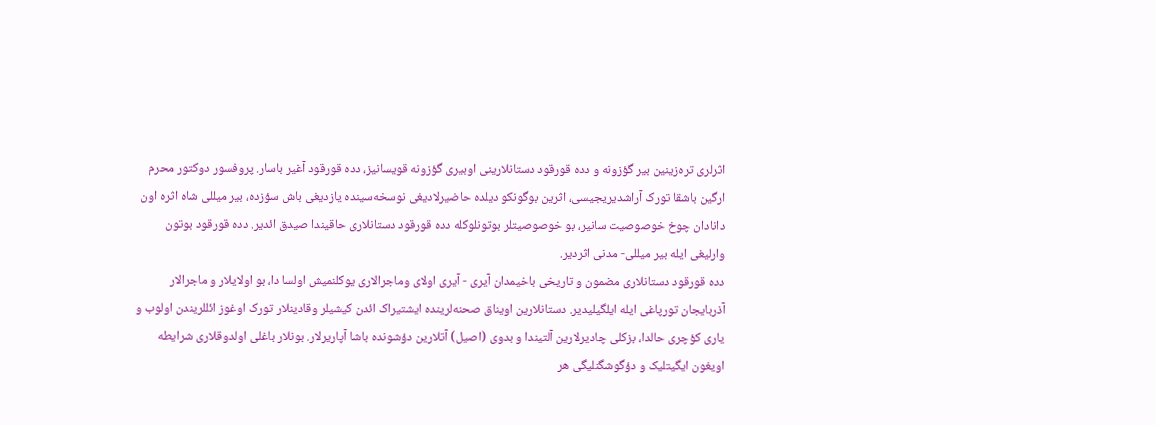اثرلرى تره‌زينين‌ بير گؤزونه‌ و دده قورقود‌ دستانلارينى اوبيرى گؤزونه‌ قويسانيز، دده قورقود‌ آغير باسار. پروفسور دوکتور محرم‌ ارگين‌ باشقا تورک‌ آراشديريجيسى، اثرين‌ بوگونکو ديلده‌ حاضيرلاديغى نوسخه‌سينده‌ يازديغى باش‌ سؤزده‌، بير ميللى شاه‌ اثره‌ اون‌ دانادان‌ چوخ خوصوصيت‌ سانير، بو خوصوصيتلر بوتونلوکله‌ دده قورقود‌ دستانلارى حاقيندا صيدق‌ ائدير. دده قورقود‌ بوتون‌ وارليغى ايله‌ بير ميللى- مدنى اثردير.
دده قورقود‌ دستانلارى مضمون‌ و تاريخى باخيمدان‌ آيرى - آيرى اولاى وماجرالارى يوکلنميش‌ اولسا دا، بو اولايلار و ماجرالار آذربايجان‌ تورپاغى ايله‌ ايلگيليدير. دستانلارين‌ اويناق‌ صحنه‌لرينده‌ ايشتيراک‌ ائدن‌ کيشيلر وقادينلار تورک‌ اوغوز ائللريندن‌ اولوب‌ و يارى کؤچرى حالدا، بزکلى چاديرلارين‌ آلتيندا و بدوى (اصيل‌) آتلارين‌ دؤشونده‌ باشا آپاريرلار. بونلار باغلى اولدوقلارى شرايطه‌ اويغون‌ ايگيتليک‌ و دؤگوشگنليگى هر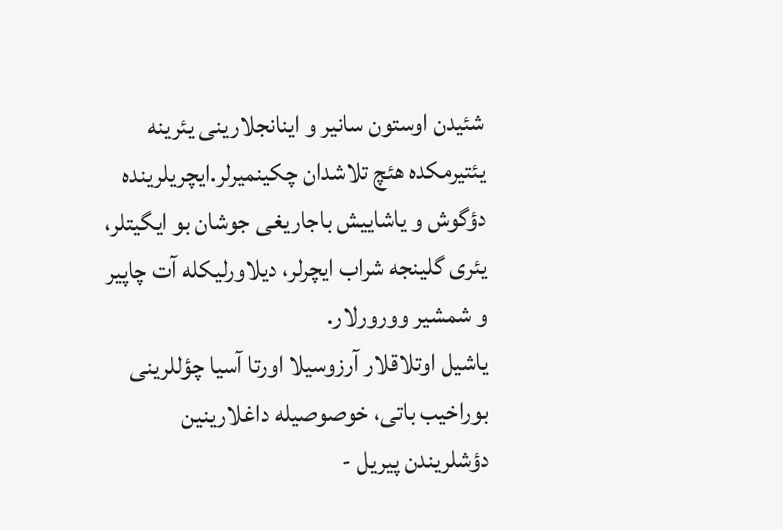شئيدن ‌اوستون‌ سانير و اينانجلارينى يئرينه‌ يئتيرمکده‌ هئچ‌ تلاشدان‌ چکينميرلر.ايچريلرينده‌ دؤگوش و ياشاييش‌ باجاريغى جوشان‌ بو ايگيتلر، يئرى گلينجه ‌شراب‌ ايچرلر، ديلاورليکله‌ آت‌ چاپير و شمشير وورورلار.
ياشيل‌ اوتلاقلار آرزوسيلا اورتا آسيا چؤللرينى بوراخيب‌ باتى، خوصوصيله ‌داغلارينين‌ دؤشلريندن‌ پيريل‌ -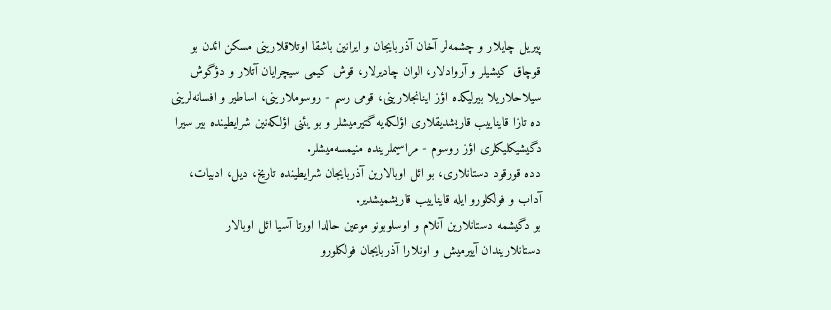پيريل‌ چايلار و چشمه‌لر آخان‌ آذربايجان ‌و ايرانين‌ باشقا اوتلاقلارينى مسکن‌ ائدن‌ بو قوچاق‌ کيشيلر و آروادلار، الوان‌ چاديرلار، قوش‌ کيمى سيچرايان‌ آتلار و دؤگوش سيلاحلاريلا بيرليکده‌ اؤز اينانجلارينى، قومى رسم‌ - روسوملارينى، اساطير و افسانه‌لرينى ده‌ تازا قايناييب‌ قاريشديقلارى اؤلکه‌يه‌ گتيرميشلر و بو يئنى اؤلکه‌نين‌ شرايطينده ‌بير سيرا دگيشيکليکلرى اؤز روسوم‌ - مراسيملرينده‌ منيمسه‌ميشلر.
دده قورقود‌ دستانلارى، بو ائل‌ اوبالارين‌ آذربايجان‌ شرايطينده‌ تاريخ‌، ديل‌، ادبيات‌، آداب‌ و فولکلورو ايله‌ قايناييب‌ قاريشميشدير.
بو دگيشمه‌ دستانلارين‌ آنلام‌ و اوسلوبونو موعين‌ حالدا اورتا آسيا ائل‌ اوبالار دستانلاريندان‌ آييرميش‌ و اونلارا آذربايجان‌ فولکلورو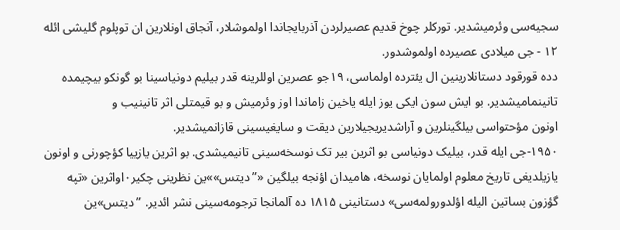سجيه‌سى وئرميشدير. تورکلر چوخ‌ قديم‌ عصيرلردن‌ آذربايجاندا اولموشلار، آنجاق ‌اونلارين‌ ان‌ توپلوم‌ گليشى ائله‌ ۱۲ - جى ميلادى عصيرده‌ اولموشدور.
دده قورقود‌ دستانلارينين‌ ال ‌يئترده‌ اولماسى، ۱۹جو عصرين‌ اوللرينه ‌قدر بيليم‌ دونياسينا بو گونکو بيچيمده‌ تانينماميشدير. بو ايش‌ سون‌ ايکى يوز ايله‌ ياخين‌ زاماندا اوز وئرميش‌ و بو قيمتلى اثر تانينيب‌ و اونون ‌مؤحتواسى بيلگينلرين‌ و آراشديريجيلارين‌ ديقت‌ و سايغيسينى قازانميشدير.
۱۹۵۰-جى ايله‌ قدر، بيليک‌ دونياسى بو اثرين‌ بير تک‌ نوسخه‌سينى تانيميشدى. بو اثرين‌ يازييا کؤچورنى و اونون‌ يازيلديغى تاريخ‌ معلوم ‌اولمايان‌ نوسخه‌، هاميدان‌ اؤنجه‌ بيلگين‌ «”ديتس»»ين‌ نظرينى چکير٠اواثرين‌ «تپه‌ گؤزون‌ بساتين‌ اليله‌ اؤلدورولمه‌سى» دستانينى ۱۸۱۵ ده‌ آلمانجا ترجومه‌سينى نشر ائدير. ”ديتس»ين‌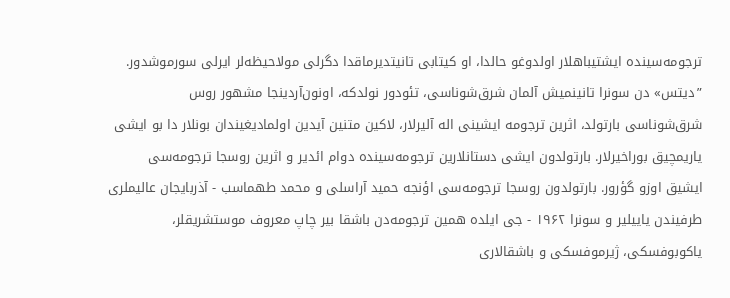ترجومه‌سينده‌ ايشتيباهلار اولدوغو حالدا، او کيتابى تانيتديرماقدا دگرلى مولاحيظه‌لر ايرلى سورموشدور.
”ديتس» دن‌ سونرا تانينميش‌ آلمان‌ شرق‌شوناسى، تئودور نولدکه‌، اونون‌آردينجا مشهور روس‌ شرق‌شوناسى بارتولد، اثرين‌ ترجومه‌ ايشينى اله ‌آليرلار، لاکين‌ متنين‌ آيدين‌ اولماديغيندان‌ بونلار دا بو ايشى ياريمچيق ‌بوراخيرلار. بارتولدون‌ ايشى دستانلارين‌ ترجومه‌سينده‌ دوام‌ ائدير و اثرين ‌روسجا ترجومه‌سى ايشيق‌ اوزو گؤرور. بارتولدون‌ روسجا ترجومه‌سى اؤنجه‌ حميد آراسلى و محمد طهماسب‌ - آذربايجان‌ عاليملرى طرفيندن ‌ياييلير و سونرا ۱۹۶۲ - جى ايلده‌ همين‌ ترجومه‌دن‌ باشقا بير چاپ‌ معروف ‌موستشريقلر، ياکوبوفسکى، ژيرموفسکى و باشقالارى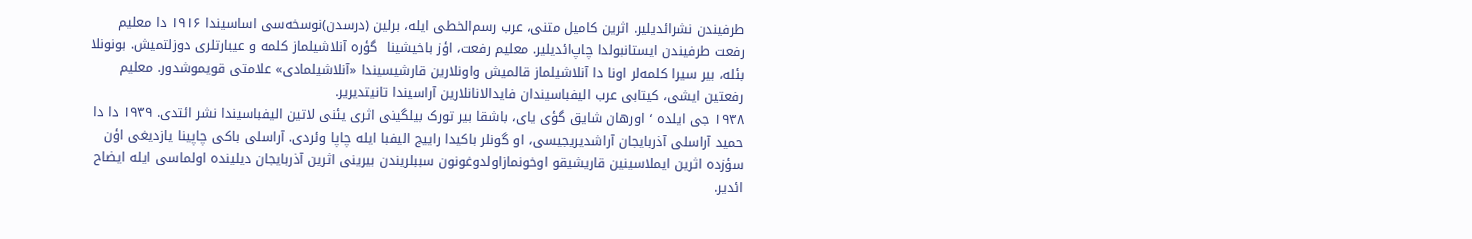طرفيندن‌ نشرائديلير. اثرين‌ کاميل‌ متنى، عرب‌ رسم‌الخطى ايله‌، برلين‌ (درسدن‌)نوسخه‌سى اساسيندا ۱۹۱۶ دا معليم‌ رفعت‌ طرفيندن‌ ايستانبولدا چاپ‌ائديلير. معليم‌ رفعت‌، اؤز باخيشينا  گؤره‌ آنلاشيلماز کلمه‌ و عيبارتلرى دوزلتميش‌. بونونلا بئله‌، بير سيرا کلمه‌لر اونا دا آنلاشيلماز قالميش‌ واونلارين‌ قارشيسيندا «آنلاشيلمادى» علامتى قويموشدور. معليم‌ رفعتين‌ ايشى، کيتابى عرب‌ اليفباسيندان‌ فايدالانانلارين‌ آراسيندا تانيتديرير.
۱۹۳۸ جى ايلده ٬ اورهان‌ شايق‌ گؤى ياى، باشقا بير تورک‌ بيلگينى اثرى ‌يئنى لاتين‌ اليفباسيندا نشر ائتدى. ۱۹۳۹ دا دا حميد آراسلى آذربايجان ‌آراشديريجيسى، او گونلر باکيدا راييج‌ اليفبا ايله‌ چاپا وئردى. آراسلى باکى چاپينا يازديغى اؤن‌ سؤزده‌ اثرين‌ ايملاسينين‌ قاريشيقو اوخونمازاولدوغونون‌ سببلريندن‌ بيرينى اثرين‌ آذربايجان‌ ديلينده‌ اولماسى ايله ‌ايضاح‌ ائدير.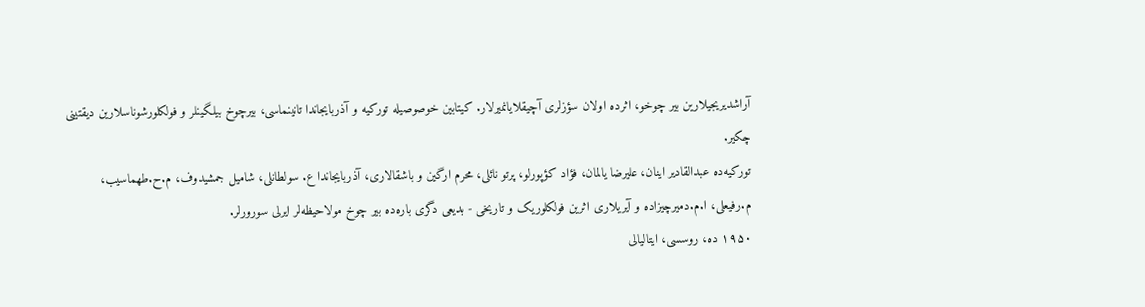آراشديريجيلارين‌ بير چوخو، اثرده‌ اولان‌ سؤزلرى آچيقلايانميرلار. کيتابين‌ خوصوصيله‌ تورکيه‌ و آذربايجاندا تانينماسى، بيرچوخ‌ بيلگينلر و فولکلورشوناسلارين‌ ديقتينى چکير.
تورکيه‌ده‌ عبدالقادير اينان‌، عليرضا يالمان‌، فؤاد کؤپورلو، پرتو نائلى، محرم ‌ارگين‌ و باشقالارى، آذربايجاندا ع‌. سولطانلى، شاميل‌ جمشيدوف‌، م‌.ح‌.طهماسيب‌، م‌.رفيعلى، ا.م‌.دميرچيزاده‌ و آيريلارى اثرين‌ فولکلوريک ‌و تاريخى - بديعى دگرى باره‌ده‌ بير چوخ‌ مولاحيظه‌لر ايرلى سورورلر.
۱۹۵۰ ده‌، روسسى، ايتاليالى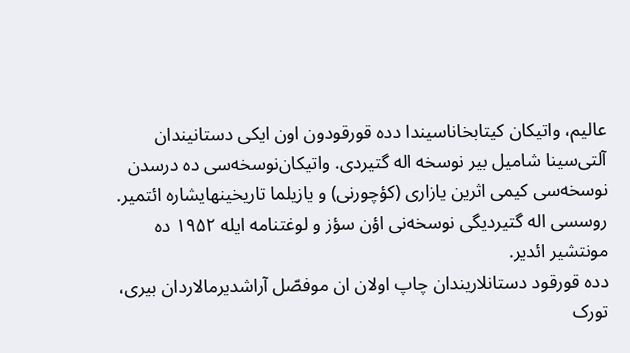عاليم‌، واتيکان‌ کيتابخاناسيندا دده‌ قورقودون ‌اون‌ ايکى دستانيندان‌ آلتى‌سينا شاميل‌ بير نوسخه‌ اله‌ گتيردى. واتيکان‌نوسخه‌سى ده‌ درسدن‌ نوسخه‌سى کيمى اثرين‌ يازارى (کؤچورنى) و يازيلما تاريخينهايشاره‌ ائتمير. روسسى اله‌ گتيرديگى نوسخه‌نى اؤن‌ سؤز و لوغتنامه‌ ايله‌ ۱۹۵۲ ده‌ مونتشير ائدير.
دده قورقود‌ دستانلاريندان‌ چاپ‌ اولان‌ ان‌ موفصّل‌ آراشديرمالاردان‌ بيرى، تورک‌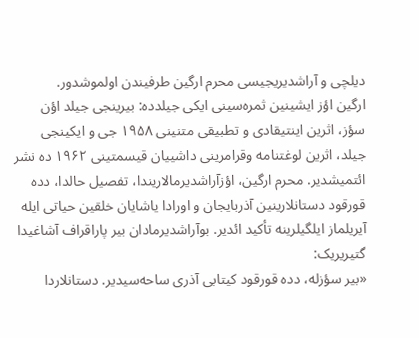ديلچى و آراشديريجيسى محرم‌ ارگين‌ طرفيندن‌ اولموشدور. ارگين ‌اؤز ايشينين‌ ثمره‌سينى ايکى جيلدده‌: بيرينجى جيلد اؤن‌ سؤز، اثرين ‌اينتيقادى و تطبيقى متنينى ۱۹۵۸ جى و ايکينجى جيلد، اثرين‌ لوغتنامه‌ وقرامرينى داشييان‌ قيسمتينى ۱۹۶۲ ده‌ نشر ائتميشدير. محرم‌ ارگين‌، اؤزآراشديرمالاريندا، تفصيل‌ حالدا، دده قورقود‌ دستانلارينين‌ آذربايجان‌ و اورادا ياشايان‌ خلقين‌ حياتى ايله‌ آيريلماز ايلگيلرينه‌ تأکيد ائدير. بوآراشديرمادان‌ بير پاراقراف‌ آشاغيدا گتيريريک‌:
«بير سؤزله‌، دده قورقود‌ کيتابى آذرى ساحه‌سيدير. دستانلاردا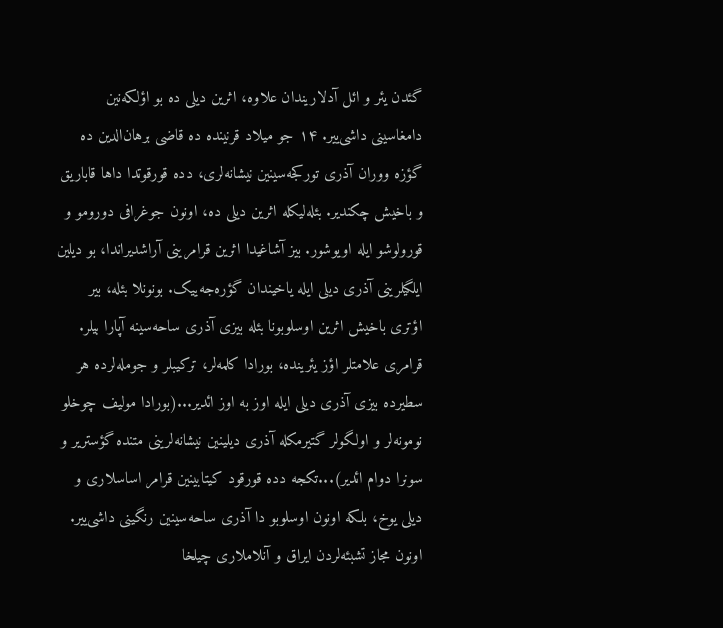گئدن‌ يئر و ائل‌ آدلاريندان‌ علاوه‌، اثرين‌ ديلى ده‌ بو اؤلکه‌نين‌ دامغاسينى داشى‌يير. ۱۴ جو ميلاد قرنينده‌ ده‌ قاضى برهان‌الدين‌ ده‌ گؤزه‌ ووران‌ آذرى تورکجه‌سينين‌ نيشانه‌لرى، دده‌ قورقوتدا داها قاباريق‌ و باخيش‌ چکندير. بئله‌ليکله‌ اثرين‌ ديلى ده‌، اونون‌ جوغرافى دورومو و قورولوشو ايله ‌اويوشور. بيز آشاغيدا اثرين‌ قرامرينى آراشديراندا، بو ديلين‌ ايلگيلرينى آذرى ديلى ايله‌ ياخيندان‌ گؤره‌جه‌ييک‌. بونونلا بئله‌، بير اؤترى باخيش ‌اثرين‌ اوسلوبونا بئله‌ بيزى آذرى ساحه‌سينه‌ آپارا بيلر. قرامرى علامتلر اؤز يئرينده‌، بورادا کلمه‌لر، ترکيبلر و جومله‌لرده‌ هر سطيرده‌ بيزى آذرى ديلى ايله‌ اوز به‌ اوز ائدير...(بورادا موليف‌ چوخلو نومونه‌لر و اولگولر گتيرمکله ‌آذرى ديلينين‌ نيشانه‌لرينى متنده‌ گؤسترير و سونرا دوام‌ ائدير)...تکجه ‌دده قورقود‌ کيتابينين‌ قرامر اساسلارى و ديلى يوخ‌، بلکه‌ اونون‌ اوسلوبو دا آذرى ساحه‌سينين‌ رنگينى داشى‌يير. اونون‌ مجاز تشبئه‌لردن‌ ايراق‌ و آنلاملارى چيلخا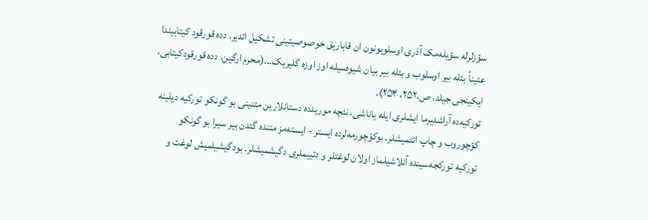سؤزلرله‌ سؤيله‌مک‌ آذرى اوسلوبونون‌ ان‌ قاباريق ‌خوصوصيتينى تشکيل‌ ائدير. دده قورقود‌ کيتابيندا عئيناً بئله‌ بير اوسلوب‌ و بئله‌ بير بيان‌ شيوه‌سيله‌ اوز اوزه‌ گليريک‌...(محرم‌ ارگين‌، دده قورقود‌کيتابى، ايکينجى جيلد، ص‌،۲۵۲، ۲۵۴).
تورکيه‌ده‌ آراشديرما ايشلرى ايله‌ ياناشى، نئچه‌ موريدده دستانلارين ‌متنينى بو گونکو تورکيه‌ ديلينه‌ کؤچوروب‌ و چاپ‌ ائتميشلر. بوکؤچورمه‌لرده‌ ايستر - ايسته‌مز متنده‌ گئدن‌ بير سيرا بو گونکو تورکيه ‌تورکجه‌سينده‌ آنلاشيلماز اولان‌ لوغتلر و دئييملرى دگيشميشلر. بودگيشيلميش‌ لوغت‌ و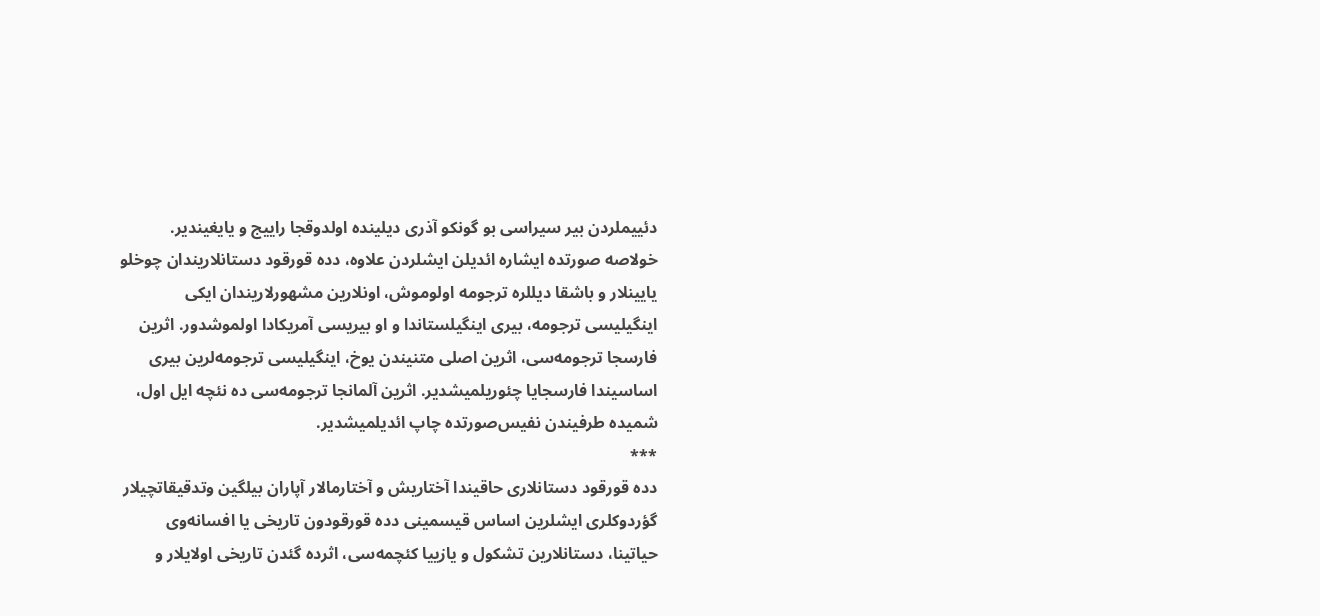دئييملردن‌ بير سيراسى بو گونکو آذرى ديلينده‌ اولدوقجا راييج‌ و يايغيندير.
خولاصه‌ صورتده‌ ايشاره‌ ائديلن‌ ايشلردن‌ علاوه‌، دده قورقود‌ دستانلاريندان‌ چوخلو يايينلار و باشقا ديللره‌ ترجومه‌ اولوموش‌، اونلارين ‌مشهورلاريندان‌ ايکى اينگيليسى ترجومه‌، بيرى اينگيلستاندا و او بيريسى آمريکادا اولموشدور. اثرين‌ فارسجا ترجومه‌سى، اثرين‌ اصلى متنيندن ‌يوخ‌، اينگيليسى ترجومه‌لرين‌ بيرى اساسيندا فارسجايا چئوريلميشدير. اثرين‌ آلمانجا ترجومه‌سى ده‌ نئچه‌ ايل‌ اول‌، شميده‌ طرفيندن‌ نفيس‌صورتده‌ چاپ‌ ائديلميشدير.
***
دده قورقود‌ دستانلارى حاقيندا آختاريش‌ و آختارمالار آپاران‌ بيلگين‌ وتدقيقاتچيلار گؤردوکلرى ايشلرين‌ اساس‌ قيسمينى دده‌ قورقودون‌ تاريخى يا افسانه‌وى حياتينا، دستانلارين‌ تشکول‌ و يازييا کئچمه‌سى، اثرده‌ گئدن‌ تاريخى اولايلار و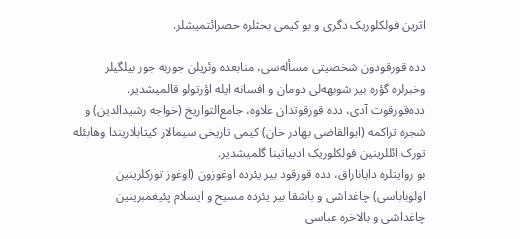اثرين‌ فولکلوريک‌ دگرى و بو کيمى بحثلره‌ حصرائتميشلر.

دده‌ قورقودون‌ شخصيتى مسأله‌سى، منابعده‌ وئريلن‌ جوربه‌ جور بيلگيلر وخبرلره‌ گؤره‌ بير شوبهه‌لى دومان‌ و افسانه‌ ايله‌ اؤرتولو قالميشدير. دده‌قورقوت‌ آدى، دده‌ قورقوتدان‌ علاوه‌، جامع‌التواريخ‌ (خواجه‌ رشيدالدين) و شجره‌ تراکمه‌ (ابوالقاضى بهادر خان) کيمى تاريخى سيمالار کيتابلاريندا وهابئله‌ تورک‌ ائللرينين‌ فولکلوريک‌ ادبياتينا گلميشدير.
بو روايتلره‌ داياناراق‌، دده‌ قورقود بير يئرده‌ اوغوزون (اوغوز تورکلرينين‌ اولوباباسى) چاغداشى و باشقا بير يئرده‌ مسيح‌ و ايسلام‌ پئيغمبرينين‌ چاغداشى و بالاخره‌ عباسى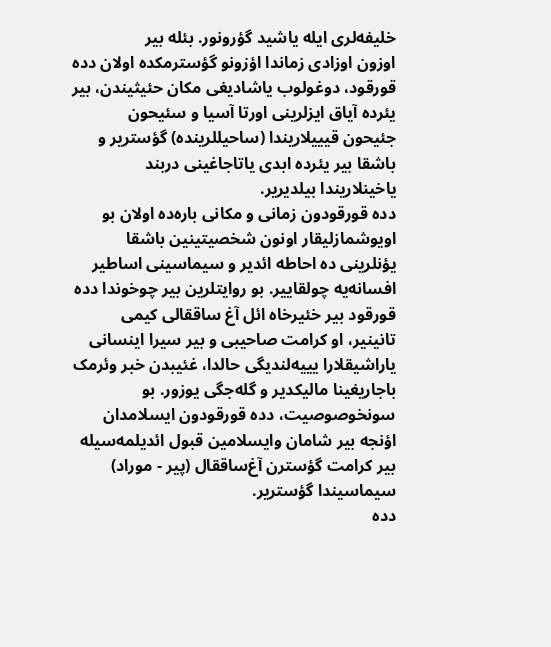خليفه‌لرى ايله‌ ياشيد گؤرونور. بئله‌ بير اوزون ‌اوزادى زماندا اؤزونو گؤسترمکده‌ اولان‌ دده قورقود‌، دوغولوب‌ ياشاديغى مکان‌ حئيثيندن‌، بير يئرده‌ آياق‌ ايزلرينى اورتا آسيا و سئيحون‌ جئيحون ‌قيييلاريندا (ساحيللرينده‌) گؤسترير و باشقا بير يئرده‌ ابدى ياتاجاغينى دربند ياخينلاريندا بيلديرير.
دده‌ قورقودون‌ زمانى و مکانى باره‌ده‌ اولان‌ بو اويوشمازليقار اونون ‌شخصيتينين‌ باشقا يؤنلرينى ده‌ احاطه‌ ائدير و سيماسينى اساطير افسانه‌يه‌ چولقايير. بو روايتلرين‌ بير چوخوندا دده قورقود‌ بير خئيرخاه‌ ائل ‌آغ‌ ساققالى کيمى تانينير، او کرامت‌ صاحيبى و بير سيرا اينسانى ياراشيقلارا يييه‌لنديگى حالدا، غئيبدن‌ خبر وئرمک‌ باجاريغينا ماليکدير و گله‌جگى يوزور. بو سونخوصوصيت‌، دده‌ قورقودون‌ ايسلامدان‌ اؤنجه‌ بير شامان‌ وايسلامين‌ قبول‌ ائديلمه‌سيله‌ بير کرامت‌ گؤسترن‌ آغ‌ساققال‌ (پير - موراد)  سيماسيندا گؤسترير.
دده‌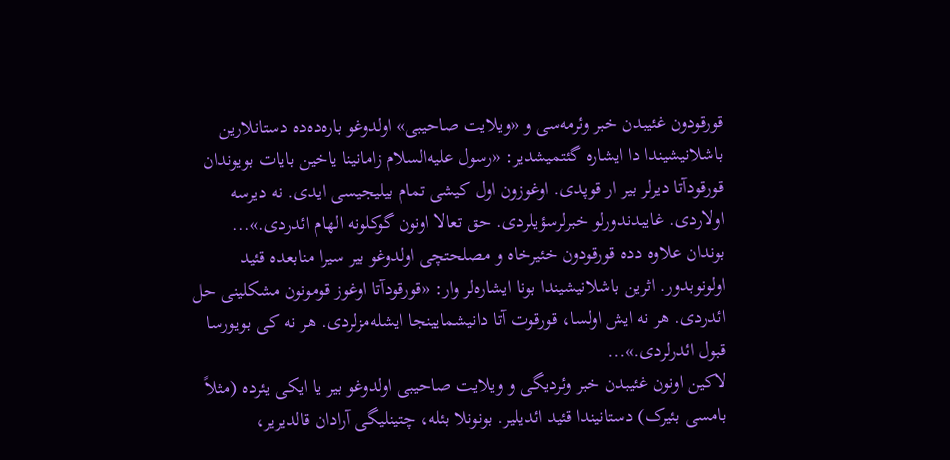قورقودون‌ غئيبدن‌ خبر وئرمه‌سى و «ويلايت‌ صاحيبى» اولدوغو باره‌ده‌ده‌ دستانلارين‌ باشلانيشيندا دا ايشاره‌ گئتميشدير: «رسول‌ عليه‌السلام ‌زامانينا ياخين‌ بايات‌ بويوندان‌ قورقودآتا ديرلر بير ار قوپدى. اوغوزون ‌اول‌ کيشى تمام‌ بيليجيسى ايدى. نه‌ ديرسه‌ اولاردى. غايبدندورلو خبرلرسؤيلردى. حق‌ تعالا اونون‌ گوکلونه‌ الهام‌ ائدردى.»...
بوندان‌ علاوه‌ دده‌ قورقودون‌ خئيرخاه‌ و مصلحتچى اولدوغو بير سيرا منابعده‌ قئيد اولونوبدور. اثرين‌ باشلانيشيندا بونا ايشاره‌لر وار: «قورقودآتا اوغوز قومونون‌ مشکلينى حل‌ ائدردى. هر نه‌ ايش‌ اولسا، قورقوت‌ آتا دانيشمايينجا ايشله‌مزلردى. هر نه‌ کى بويورسا قبول‌ ائدرلردى.»...
لاکين‌ اونون‌ غئيبدن‌ خبر وئرديگى و ويلايت‌ صاحيبى اولدوغو بير يا ايکى يئرده‌ (مثلاً بامسى بئيرک‌) دستانيندا قئيد ائديلير. بونونلا بئله‌، چتينليگى آرادان‌ قالديرير،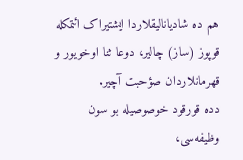هم‌ ده‌ شادياناليقلاردا ايشتيراک‌ ائتمکله‌ قوپوز (ساز) چالير، دوعا ثنا اوخويور و قهرمانلاردان‌ صؤحبت‌ آچير.
دده قورقود‌ خوصوصيله‌ بو سون‌ وظيفه‌سى،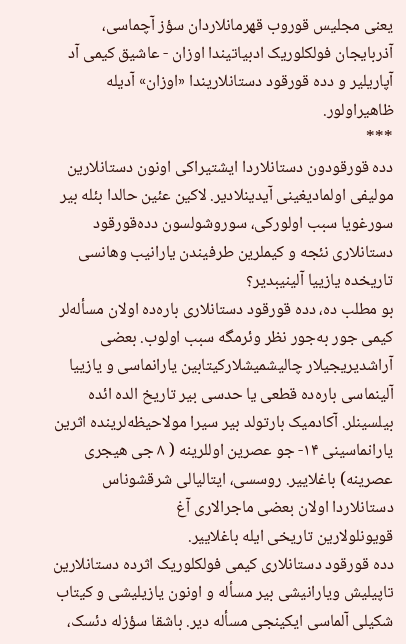يعنى مجليس‌ قوروب ‌قهرمانلاردان‌ سؤز آچماسى، آذربايجان‌ فولکلوريک‌ ادبياتيندا اوزان‌ - عاشيق‌ کيمى آد آپاريلير و دده قورقود‌ دستانلاريندا «اوزان‌» آديله‌ ظاهيراولور.
***
دده‌ قورقودون‌ دستانلاردا ايشتيراکى اونون‌ دستانلارين‌ موليفى اولماديغينى آيدينلادير. لاکين‌ عئين‌ حالدا بئله‌ بير سورغويا سبب‌ اولورکى، سوروشولسون‌ دده‌قورقود دستانلارى نئجه‌ و کيملرين‌ طرفيندن‌ يارانيب‌ وهانسى تاريخده‌ يازييا آلينيبدير؟
بو مطلب‌ ده‌، دده‌ قورقود دستانلارى باره‌ده‌ اولان‌ مسأله‌لر کيمى جور به‌جور نظر وئرمگه‌ سبب‌ اولوب‌. بعضى آراشديريجيلار چاليشميشلارکيتابين‌ يارانماسى و يازييا آلينماسى باره‌ده‌ قطعى يا حدسى بير تاريخ‌ الده ‌ائده‌ بيلسينلر. آکادميک‌ بارتولد بير سيرا مولاحيظه‌لرينده‌ اثرين‌ يارانماسينى ۱۴- جو عصرين‌ اوللرينه‌ ( ۸ جى هيجرى عصرينه‌) باغلايير. روسسى، ايتاليالى شرقشوناس‌ دستانلاردا اولان‌ بعضى ماجرالارى آغ‌ قويونلولارين ‌تاريخى ايله‌ باغلايير.
دده‌ قورقود دستانلارى کيمى فولکلوريک‌ اثرده‌ دستانلارين‌ تاپيليش‌ ويارانيشى بير مسأله‌ و اونون‌ يازيليشى و کيتاب‌ شکيلى آلماسى ايکينجى مسأله‌ دير. باشقا سؤزله‌ دئسک‌،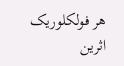هر فولکلوريک‌ اثرين‌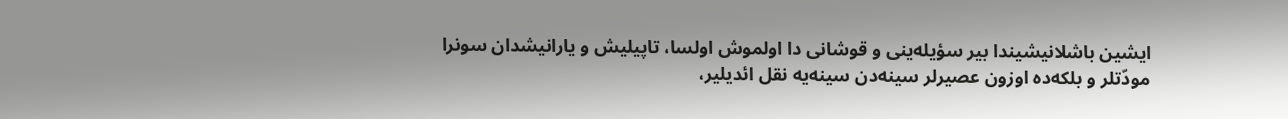ايشين‌ باشلانيشيندا بير سؤيله‌ينى و قوشانى دا اولموش‌ اولسا، تاپيليش‌ و يارانيشدان‌ سونرا مودّتلر و بلکه‌ده‌ اوزون‌ عصيرلر سينه‌دن‌ سينه‌يه‌ نقل‌ ائديلير،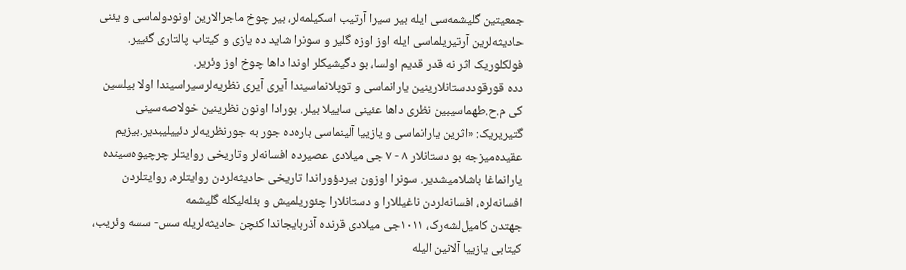جمعيتين ‌گليشمه‌سى ايله‌ بير سيرا آرتيب‌ اسکيلمه‌لر، بير چوخ‌ ماجرالارين ‌اونودولماسى و يئنى حاديثه‌لرين‌ آرتيريلماسى ايله‌ اوز اوزه‌ گلير و سونرا شايد ده‌ يازى و کيتاب‌ پالتارى گئيير. فولکلوريک‌ اثر نه ‌قدر قديم‌ اولسا، بو دگيشيکلر اوندا داها چوخ‌ اوز وئرير.
دده قورقوددستانلارينين‌ يارانماسى و توپلانماسيندا آيرى آيرى نظريه‌لرسيراسيندا اولا بيلسين‌ کى م‌.ح‌.طهماسيبين‌ نظرى داها عئينى ساييلا بيلر. بورادا اونون‌ نظرينين‌ خولاصه‌سينى گتيريريک‌: «اثرين ‌يارانماسى و يازييا آلينماسى باره‌ده‌ جور به‌ جورنظريه‌لر دئييليبدير.بيزيم‌ عقيده‌ميزجه‌ بو دستانلار ۸ - ۷ جى ميلادى عصيرده‌ افسانه‌لر وتاريخى روايتلر چرچيوه‌سينده‌ يارانماغا باشلاميشدير. سونرا اوزون‌ بيردؤوراندا تاريخى حاديثه‌لردن‌ روايتلره‌، روايتلردن‌ افسانه‌لره‌، افسانه‌لردن ‌ناغيللارا و دستانلارا چئوريلميش‌ و بئله‌ليکله‌ گليشمه‌ جهتدن ‌کاميل‌لشه‌رک‌، ۱۰۱۱جى ميلادى قرنده‌ آذربايجاندا کئچن‌ حاديثه‌لريله ‌سس‌- سسه‌ وئريب‌، کيتابى يازييا آلانين‌ اليله‌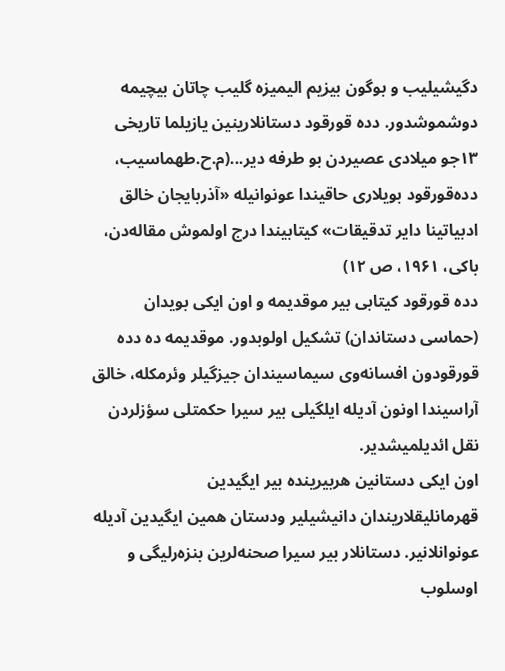دگيشيليب‌ و بوگون‌ بيزيم ‌اليميزه‌ گليب‌ چاتان‌ بيچيمه‌ دوشموشدور. دده قورقود‌ دستانلارينين‌ يازيلما تاريخى ۱۳جو ميلادى عصيردن‌ بو طرفه‌ دير...(م‌.ح‌.طهماسيب‌، دده‌قورقود بويلارى حاقيندا عونوانيله‌ «آذربايجان‌ خالق ادبياتينا داير تدقيقات‌» کيتابيندا درج‌ اولموش‌ مقاله‌دن‌، باکى، ۱۹۶۱، ص‌ ۱۲)
دده قورقود‌ کيتابى بير موقديمه‌ و اون‌ ايکى بويدان‌ (حماسى دستاندان‌) تشکيل‌ اولوبدور. موقديمه‌ ده‌ دده‌ قورقودون‌ افسانه‌وى سيماسيندان‌ جيزگيلر وئرمکله‌، خالق آراسيندا اونون‌ آديله‌ ايلگيلى بير سيرا حکمتلى سؤزلردن‌ نقل‌ ائديلميشدير.
اون‌ ايکى دستانين‌ هربيرينده‌ بير ايگيدين‌ قهرمانليقلاريندان‌ دانيشيلير ودستان‌ همين‌ ايگيدين‌ آديله‌ عونوانلانير. دستانلار بير سيرا صحنه‌لرين ‌بنزه‌رليگى و اوسلوب‌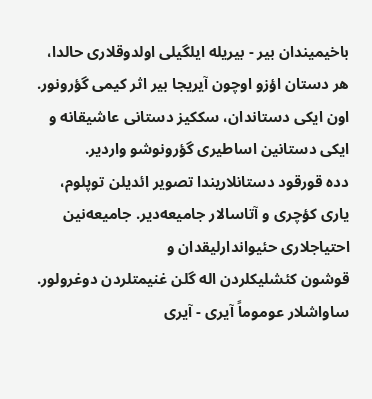باخيميندان‌ بير - بيريله‌ ايلگيلى اولدوقلارى حالدا، هر دستان‌ اؤزو اوچون‌ آيريجا بير اثر کيمى گؤرونور. اون‌ ايکى دستاندان‌، سککيز دستانى عاشيقانه‌ و ايکى دستانين‌ اساطيرى گؤرونوشو واردير.
دده قورقود‌ دستانلاريندا تصوير ائديلن‌ توپلوم‌، يارى کؤچرى و آتاسالار جاميعه‌دير. جاميعه‌نين‌ احتياجلارى حئيواندارليقدان‌ و قوشون ‌کئشليکلردن ‌اله‌ گلن‌ غنيمتلردن‌ دوغرولور. ساواشلار عوموماً آيرى - آيرى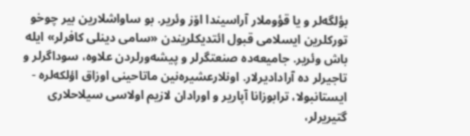بؤلگه‌لر و يا قؤوملار آراسيندا اۆز وئرير. بو ساواشلارين‌ بير چوخو تورکلرين‌ ايسلامى قبول‌ ائتديکلريندن‌ «سامى دينلى کافرلر» ايله‌ باش‌ وئرير. جاميعه‌ده‌ صنعتگرلر و پيشه‌ورلردن‌ علاوه‌، سوداگرلر و تاجيرلر ده‌ آراداديرلار. اونلارعشيره‌نين‌ ماتاحينى اوزاق‌ اؤلکه‌لره‌ - ايستانبولا، ترابوزانا آپارير و اورادان‌ لازيم‌ اولاسى سيلاحلارى گتيريرلر،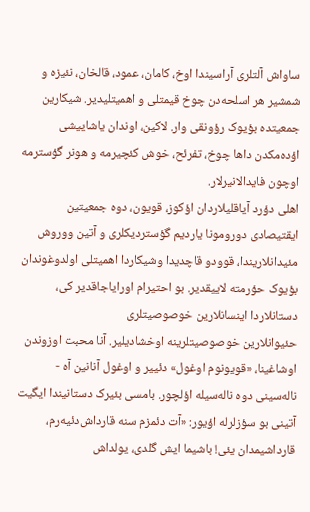ساواش‌ آلتلرى آراسيندا اوخ‌، کامان‌، عمود، قالخان‌، نئيزه‌ و شمشير هر اسلحه‌دن‌ چوخ‌ قيمتلى و اهميتليدير. شيکارين‌ جمعيتده‌ بؤيوک‌ رؤونقى وار. لاکين‌، اوندان‌ ياشاييشى اؤده‌مکدن‌ داها چوخ‌، تفرئح‌، خوش‌ کئچيرمه‌ و هونر گؤسترمه‌ اوچون‌ فايدالانيرلار.
اهلى دؤرد آياقليلاردان‌ اؤکوز، قويون‌، دوه‌ جمعيتين‌ ايقتيصادى دورومونا يارديم‌ گؤسترديکلرى و آتين‌ ووروش‌ مئيدانلاريندا، قوودو قاچديدا وشيکاردا اهميتلى اولدوغوندان‌ بؤيوک‌ حؤرمته‌ لاييقدير. بو احتيرام‌ اوراياجاقدير کى، دستانلاردا اينسانلارين‌ خوصوصيتلرى حئيوانلارين ‌خوصوصيتلرينه‌ اوخشاديلير. آنا محبت‌ اوزوندن‌ اوشاغينا، «قويونوم ‌اوغول‌» دئيير و اوغول‌ آنانين‌ آه‌ - ناله‌سينى دوه‌ ناله‌سيله‌ اؤلچور. بامسى بئيرک‌ دستانيندا ايگيت‌ آتينى بو سؤزلرله‌ اؤيور: «آت‌ دئمزم‌ سنه‌ قارداش‌دئيه‌رم‌، قارداشيمدان‌ يئى! باشيما ايش‌ گلدى، يولداش‌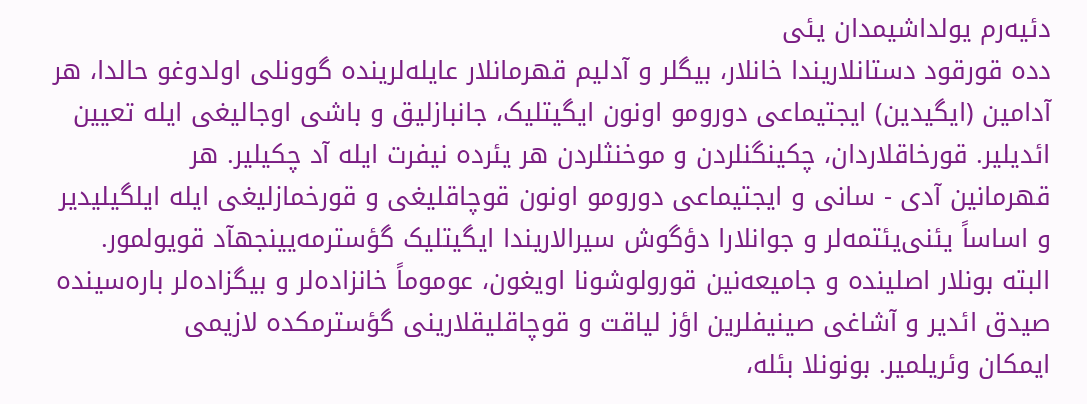دئيه‌رم‌ يولداشيمدان ‌يئى
دده قورقود‌ دستانلاريندا خانلار، بيگلر و آدليم‌ قهرمانلار عايله‌لرينده‌ گوونلى اولدوغو حالدا، هر آدامين‌ (ايگيدين‌) ايجتيماعى دورومو اونون ‌ايگيتليک‌، جانبازليق‌ و باشى اوجاليغى ايله‌ تعيين‌ ائديلير. قورخاقلاردان‌، چکينگنلردن‌ و موخنثلردن‌ هر يئرده‌ نيفرت‌ ايله‌ آد چکيلير. هر قهرمانين ‌آدى - سانى و ايجتيماعى دورومو اونون‌ قوچاقليغى و قورخمازليغى ايله ‌ايلگيليدير و اساساً يئنى‌يئتمه‌لر و جوانلارا دؤگوش سيرالاريندا ايگيتليک‌ گؤسترمه‌يينجهآد قويولمور. البته‌ بونلار اصلينده‌ و جاميعه‌نين‌ قورولوشونا اويغون‌، عوموماً خانزاده‌لر و بيگزاده‌لر باره‌سينده‌ صيدق‌ ائدير و آشاغى صينيفلرين‌ اؤز لياقت‌ و قوچاقليقلارينى گؤسترمکده‌ لازيمى ايمکان ‌وئريلمير. بونونلا بئله‌،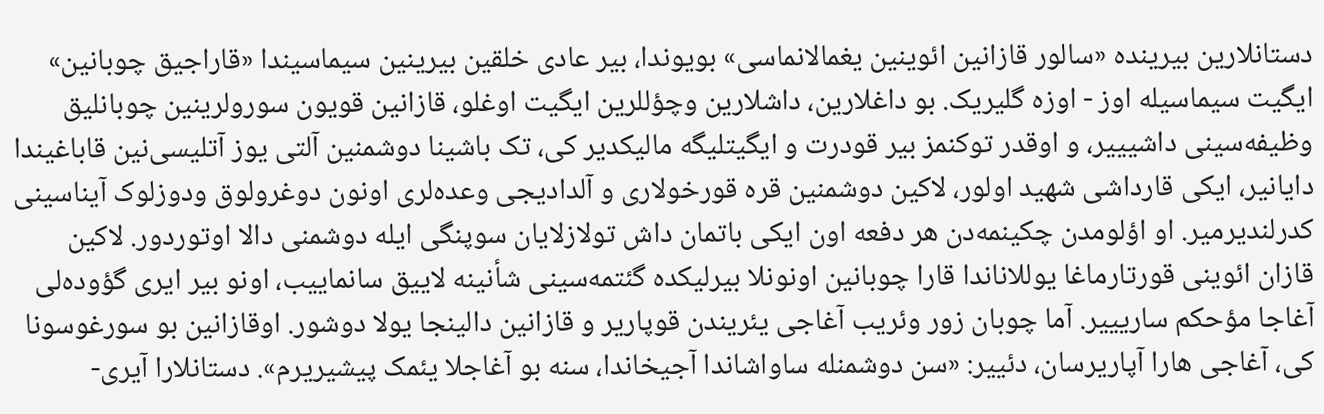دستانلارين‌ بيرينده‌ «سالور قازانين‌ ائوينين ‌يغمالانماسى» بويوندا، بير عادى خلقين‌ بيرينين‌ سيماسيندا «قاراجيق ‌چوبانين‌» ايگيت‌ سيماسيله‌ اوز - اوزه‌ گليريک‌. بو داغلارين‌، داشلارين‌ وچؤللرين‌ ايگيت‌ اوغلو، قازانين‌ قويون‌ سورولرينين‌ چوبانليق‌ وظيفه‌سينى داشييير، و اوقدر توکنمز بير قودرت‌ و ايگيتليگه‌ ماليکدير کى، تک ‌باشينا دوشمنين‌ آلتى يوز آتليسى‌نين‌ قاباغيندا دايانير، ايکى قارداشى شهيد اولور، لاکين‌ دوشمنين‌ قره‌ قورخولارى و آلداديجى وعده‌لرى اونون‌ دوغرولوق‌ ودوزلوک‌ آيناسينى کدرلنديرمير. او اؤلومدن‌ چکينمه‌دن‌ هر دفعه‌ اون‌ ايکى باتمان‌ داش‌ تولازلايان‌ سوپنگى ايله‌ دوشمنى دالا اوتوردور. لاکين‌ قازان ‌ائوينى قورتارماغا يوللاناندا قارا چوبانين‌ اونونلا بيرليکده‌ گئتمه‌سينى شأنينه‌ لاييق‌ سانماييب‌، اونو بير ايرى گؤوده‌لى آغاجا مؤحکم‌ سارييير. آما چوبان‌ زور وئريب‌ آغاجى يئريندن‌ قوپارير و قازانين‌ دالينجا يولا دوشور. اوقازانين‌ بو سورغوسونا کى، آغاجى هارا آپاريرسان‌، دئيير: «سن‌ دوشمنله ‌ساواشاندا آجيخاندا، سنه‌ بو آغاجلا يئمک‌ پيشيريرم‌». دستانلارا آيرى-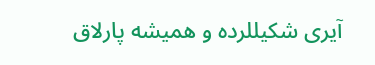آيرى شکيللرده‌ و هميشه‌ پارلاق‌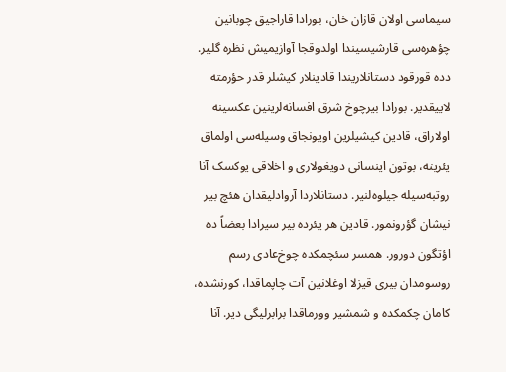سيماسى اولان‌ قازان‌ خان‌، بورادا قاراجيق‌ چوبانين‌ چؤهره‌سى قارشيسيندا اولدوقجا آوازيميش‌ نظره‌ گلير.
دده‌ قورقود دستانلاريندا قادينلار کيشلر قدر حؤرمته‌ لاييقدير. بورادا بيرچوخ‌ شرق‌ افسانه‌لرينين‌ عکسينه‌ اولاراق‌، قادين‌ کيشيلرين‌ اويونجاق ‌وسيله‌سى اولماق‌ يئرينه‌، بوتون‌ اينسانى دويغولارى و اخلاقى يوکسک‌ آنا روتبه‌سيله‌ جيلوه‌لنير. دستانلاردا آروادليقدان‌ هئچ‌ بير نيشان‌ گؤرونمور. قادين‌ هر يئرده‌ بير سيرادا بعضاً ده‌ اؤتگون‌ دورور. همسر سئچمکده‌ چوخ‌عادى رسم‌ روسومدان‌ بيرى قيزلا اوغلانين‌ آت‌ چاپماقدا، کورنشده‌، کامان ‌چکمکده‌ و شمشير وورماقدا برابرليگى دير. آنا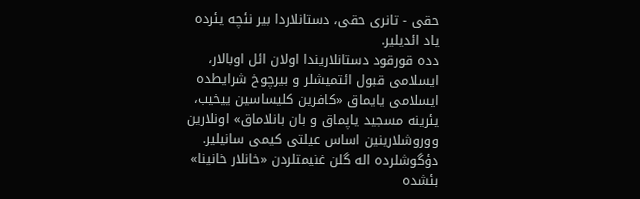حقى - تانرى حقى، دستانلاردا بير نئچه‌ يئرده‌ ياد ائديلير.
دده‌ قورقود دستانلاريندا اولان‌ ائل‌ اوبالار، ايسلامى قبول‌ ائتميشلر و بيرچوخ‌ شرايطده‌ ايسلامى يايماق‌ «کافرين‌ کليساسين‌ ييخيب‌، يئرينه‌ مسجيد ياپماق‌ و بان‌ بانلاماق‌» اونلارين‌ ووروشلارينين‌ اساس‌ عيلتى کيمى سانيلير. دؤگوشلرده‌ اله‌ گلن‌ غنيمتلردن‌ «خانلار خانينا» بئشده‌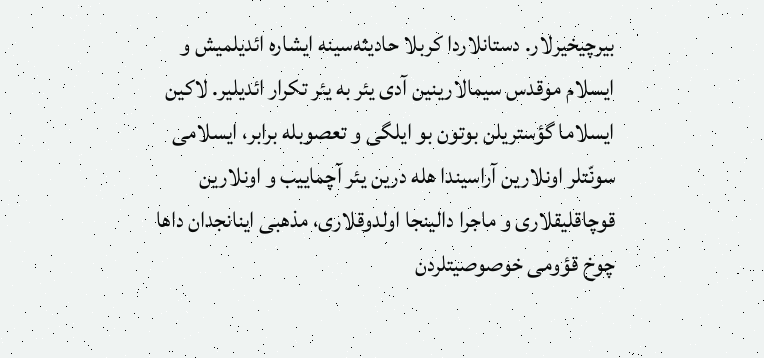بيرچيخيرلار. دستانلاردا کربلا حاديثه‌سينه‌ ايشاره‌ ائديلميش‌ و ايسلام ‌موقدس‌ سيمالارينين‌ آدى يئر به‌ يئر تکرار ائديلير. لاکين‌ ايسلاما گؤستريلن‌ بوتون‌ بو ايلگى و تعصوبله‌ برابر، ايسلامى سونّتلر اونلارين ‌آراسيندا هله‌ درين‌ يئر آچماييب‌ و اونلارين‌ قوچاقليقلارى و ماجرا دالينجا اولدوقلارى، مذهبى اينانجدان‌ داها چوخ‌ قؤومى خوصوصيتلردن‌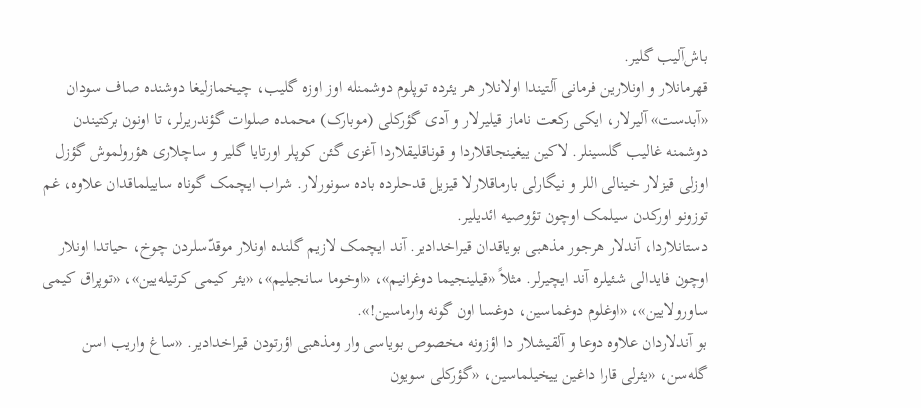باش‌آليب‌ گلير.
قهرمانلار و اونلارين‌ فرمانى آلتيندا اولانلار هر يئرده‌ توپلوم‌ دوشمنله‌ اوز اوزه‌ گليب‌، چيخمازليغا دوشنده‌ صاف‌ سودان‌ «آبدست‌» آليرلار، ايکى رکعت‌ ناماز قيليرلار و آدى گؤرکلى (موبارک‌) محمده‌ صلوات‌ گؤندريرلر، تا اونون‌ برکتيندن‌ دوشمنه‌ غاليب‌ گلسينلر. لاکين‌ ييغينجاقلاردا و قوناقليقلاردا آغزى گئن‌ کوپلر اورتايا گلير و ساچلارى هؤرولموش‌ گؤزل‌ اوزلى قيزلار خينالى اللر و نيگارلى بارماقلارلا قيزيل‌ قدحلرده‌ باده ‌سونورلار. شراب‌ ايچمک‌ گوناه‌ ساييلماقدان‌ علاوه‌، غم‌ توزونو اورکدن ‌سيلمک‌ اوچون‌ تؤوصيه‌ ائديلير.
دستانلاردا، آندلار هرجور مذهبى بوياقدان‌ قيراخدادير. آند ايچمک‌ لازيم‌ گلنده‌ اونلار موقدّسلردن‌ چوخ‌، حياتدا اونلار اوچون‌ فايدالى شئيلره‌ آند ايچيرلر. مثلاً «قيلينجيما دوغرانيم‌»، «اوخوما سانجيليم‌»، «يئر کيمى کرتيله‌يين‌»، «توپراق‌ کيمى ساورولايين‌»، «اوغلوم‌ دوغماسين‌، دوغسا اون ‌گونه‌ وارماسين‌!».
بو آندلاردان‌ علاوه‌ دوعا و آلقيشلار دا اؤزونه‌ مخصوص‌ بوياسى وار ومذهبى اؤرتودن‌ قيراخدادير. «ساغ‌ واريب‌ اسن‌ گله‌سن‌، «يئرلى قارا داغين ‌ييخيلماسين‌، «گؤرکلى سويون‌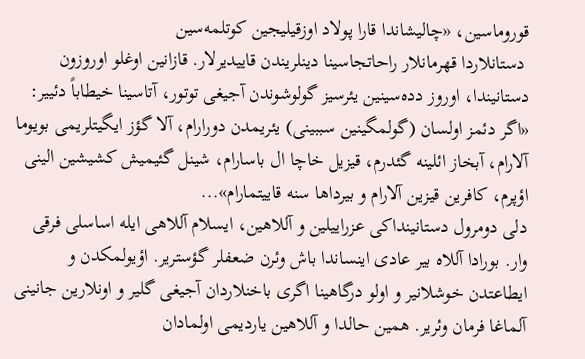قوروماسين‌، «چاليشاندا قارا پولاد اوزقيليجين‌ کوتلمه‌سين‌
 دستانلاردا قهرمانلار راحاتجاسينا دينلريندن‌ قاييديرلار. قازانين‌ اوغلو اوروزون‌ دستانيندا، اوروز دده‌سينين‌ يئرسيز گولوشوندن‌ آجيغى توتور، آتاسينا خيطاباً دئيير: «اگر دئمز اولسان‌ (گولمگينين‌ سببينى) يئريمدن ‌دورارام‌، آلا گؤز ايگيتلريمى بويوما آلارام‌، آبخاز ائلينه‌ گئدرم‌، قيزيل‌ خاچا ال‌ باسارام‌، شينل‌ گئيميش‌ کشيشين‌ الينى اؤپرم‌، کافرين‌ قيزين‌ آلارام‌ و بيرداها سنه‌ قاييتمارام‌»...
دلى دومرول‌ دستانينداکى عزراييلين‌ و آللاهين‌، ايسلام‌ آللاهى ايله‌ اساسلى فرقى وار. بورادا آللاه‌ بير عادى اينساندا باش‌ وئرن‌ ضعفلر گؤسترير. اؤيولمکدن‌ و ايطاعتدن‌ خوشلانير و اولو درگاهينا اگرى باخنلاردان‌ آجيغى گلير و اونلارين‌ جانينى آلماغا فرمان‌ وئرير. همين‌ حالدا و آللاهين‌ يارديمى اولمادان‌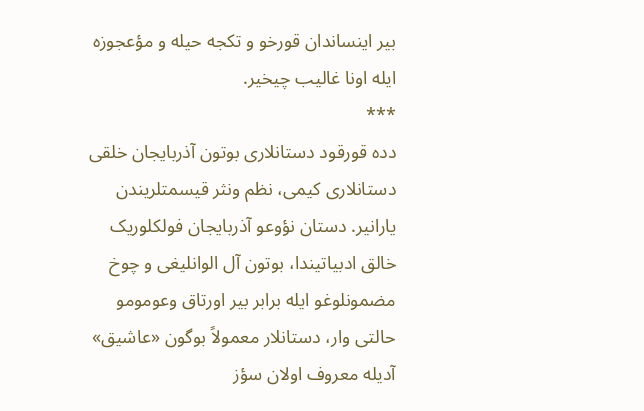بير اينساندان‌ قورخو و تکجه‌ حيله‌ و مؤعجوزه‌ ايله‌ اونا غاليب ‌چيخير.
***
دده قورقود‌ دستانلارى بوتون‌ آذربايجان‌ خلقى دستانلارى کيمى، نظم‌ ونثر قيسمتلريندن‌ يارانير. دستان‌ نؤوعو آذربايجان‌ فولکلوريک‌ خالق ادبياتيندا، بوتون‌ آل‌ الوانليغى و چوخ‌ مضمونلوغو ايله‌ برابر بير اورتاق‌ وعومومو حالتى وار، دستانلار معمولاً بوگون‌ «عاشيق‌» آديله‌ معروف‌ اولان ‌سؤز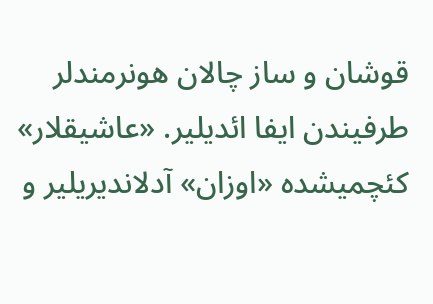قوشان‌ و ساز چالان‌ هونرمندلر طرفيندن‌ ايفا ائديلير. «عاشيقلار» کئچميشده‌ «اوزان‌» آدلانديريلير و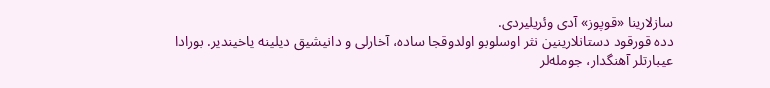سازلارينا «قوپوز» آدى وئريليردى.
دده‌ قورقود دستانلارينين‌ نثر اوسلوبو اولدوقجا ساده‌، آخارلى و دانيشيق ‌ديلينه‌ ياخيندير. بورادا عيبارتلر آهنگدار، جومله‌لر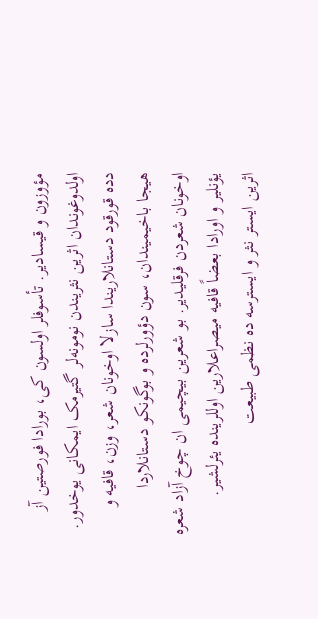مؤوزون‌ و قيسادير. تأسوفلر اولسون‌ کى، بورادا فورصتين‌ آز اولدوغوندان‌ اثرين‌ نثريندن ‌نومونه‌لر گتيرمک‌ ايمکانى يوخدور.
دده قورقود‌ دستانلاريندا سازلا اوخونان‌ شعر، وزن‌، قافيه‌ و هيجا باخيميندان‌، سون‌ دؤورلرده‌ و بوگونکو دستانلاردا اوخونان‌ شعردن ‌فرقليدير. بو شعرين‌ بيچيمى ان‌ چوخ‌ آزاد شعره‌ يؤنلير و اورادا بعضاً قافيه ‌ميصراعلارين‌ اوللرينده‌ يئرلشير.
اثرين‌ ايستر نثر و ايسترسه ‌ده‌ نظمى طبيعت‌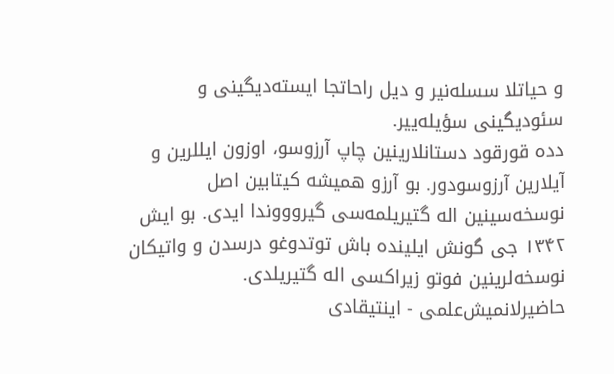و حياتلا سسله‌نير و ديل ‌راحاتجا ايسته‌ديگينى و سئوديگينى سؤيله‌يير.
دده‌ قورقود دستانلارينين‌ چاپ‌ آرزوسو، اوزون‌ ايللرين‌ و آيلارين ‌آرزوسودور. بو آرزو هميشه‌ کيتابين‌ اصل‌ نوسخه‌سينين‌ اله‌ گتيريلمه‌سى گيروووندا ايدى. بو ايش‌ ۱۳۴۲ جى گونش‌ ايلينده‌ باش‌ توتدوغو درسدن ‌و واتيکان‌ نوسخه‌لرينين‌ فوتو زيراکسى اله‌ گتيريلدى. حاضيرلانميش‌علمى - اينتيقادى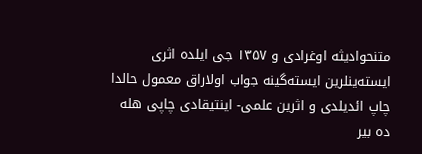متنحواديثه‌ اوغرادى و ۱۳۵۷ جى ايلده‌ اثرى ايسته‌ينلرين‌ ايسته‌گينه‌ جواب‌ اولاراق‌ معمول‌ حالدا چاپ‌ ائديلدى و اثرين ‌علمى- اينتيقادى چاپى هله‌ ده‌ بير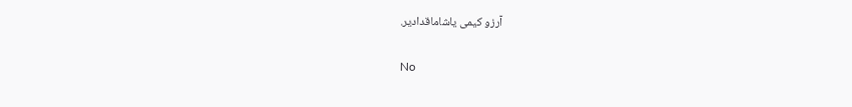آرزو کيمى ياشاماقدادير.

No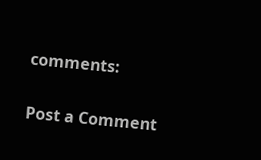comments:

Post a Comment